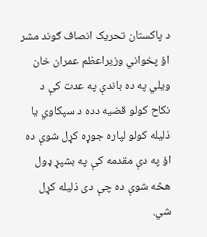د پاکستان تحریک انصاف ګوند مشر اؤ پخواني وزیراعظم عمران خان ویلي په ده باندې په عدت کې د نکاح کولو قضیه دده د سپکاوي یا ذلیله کولو لپاره جوړه کړل شوې ده اؤ په دې مقدمه کې په بشپړ ډول هڅه شوې ده چې دی ذلیله کړل شي.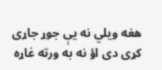هغه ویلي نه یې جوړ جاړی کړی دی اؤ نه به ورته غاړه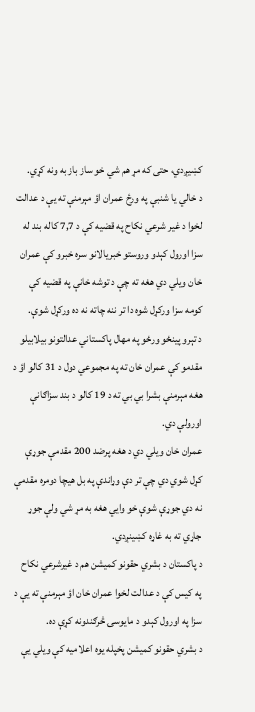کښیږدي، حتی که مړ هم شي خو ساز باز به ونه کړي.
د خالي یا شنبې په ورځ عمران اؤ مېرمنې ته یې د عدالت لخوا د غیر شرعي نکاح په قضیه کې د 7,7 کاله بند له سزا اورول کېدو وروستو خبریالانو سره خبرو کې عمران خان ویلي دي هغه ته چې د توشه خانې په قضیه کې کومه سزا ورکړل شوه دا تر ننه چاته نه ده ورکړل شوې.
د تېرو پینځو ورځو په مهال پاکستاني عدالتونو بیلابیلو مقدمو کې عمران خان ته په مجموعي دول د 31 کالو اؤ د هغه مېرمنې بشرا بي بي ته د 19 کالو د بند سزاګانې اورولې دي.
عمران خان ویلي دي د هغه پرضد 200 مقدمې جوړې کړل شوي دي چې تر دې وړاندې په بل هیچا دومره مقدمې نه دي جوړې شوې خو وایي هغه به مړ شي ولې جوړ جاړي ته به غاړه کښینږدي.
د پاکستان د بشري حقونو کمیشن هم د غیرشرعي نکاح په کیس کې د عدالت لخوا عمران خان اؤ مېرمنې ته یې د سزا په اورول کېدو د مایوسۍ څرګندونه کړې ده.
د بشري حقونو کمیشن پخپله یوه اعلامیه کې ویلي یې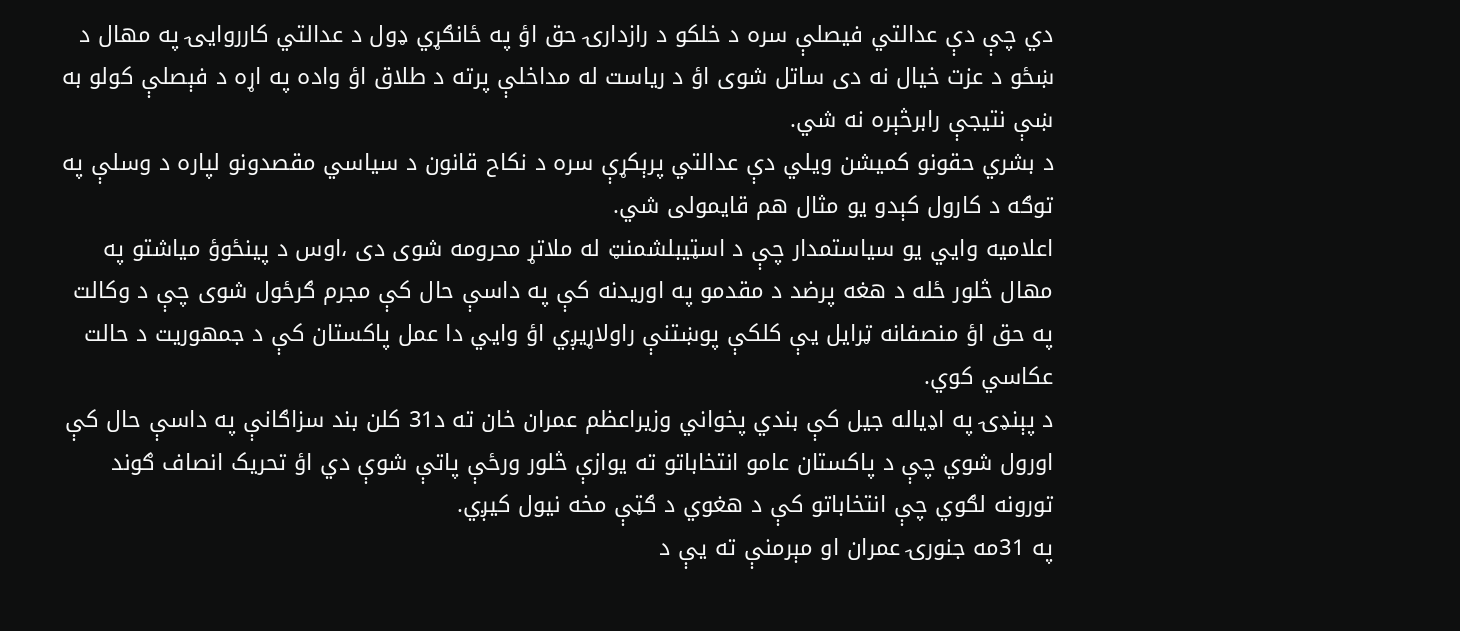دي چې دې عدالتي فیصلې سره د خلکو د رازدارۍ حق اؤ په ځانګړي ډول د عدالتي کارروایۍ په مهال د ښځو د عزت خیال نه دی ساتل شوی اؤ د ریاست له مداخلې پرته د طلاق اؤ واده په اړه د فېصلې کولو به ښې نتیجې رابرڅېره نه شي.
د بشري حقونو کمیشن ویلي دې عدالتي پرېکړې سره د نکاح قانون د سیاسي مقصدونو لپاره د وسلې په توګه د کارول کېدو یو مثال هم قایمولی شي.
اعلامیه وایي یو سیاستمدار چې د اسټیبلشمنټ له ملاتړ محرومه شوی دی ،اوس د پینځوؤ میاشتو په مهال څلور ځله د هغه پرضد د مقدمو په اوریدنه کې په داسې حال کې مجرم ګرځول شوی چې د وکالت په حق اؤ منصفانه ټرایل یې کلکې پوښتنې راولاړیږي اؤ وایي دا عمل پاکستان کې د جمهوریت د حالت عکاسي کوي.
د پېنډۍ په اډیاله جیل کې بندي پخواني وزیراعظم عمران خان ته د31 کلن بند سزاګانې په داسې حال کې اورول شوي چې د پاکستان عامو انتخاباتو ته یوازې څلور ورځې پاتې شوې دي اؤ تحریک انصاف ګوند تورونه لګوي چې انتخاباتو کې د هغوي د ګټې مخه نیول کیږي.
په 31مه جنورۍ عمران او مېرمنې ته یې د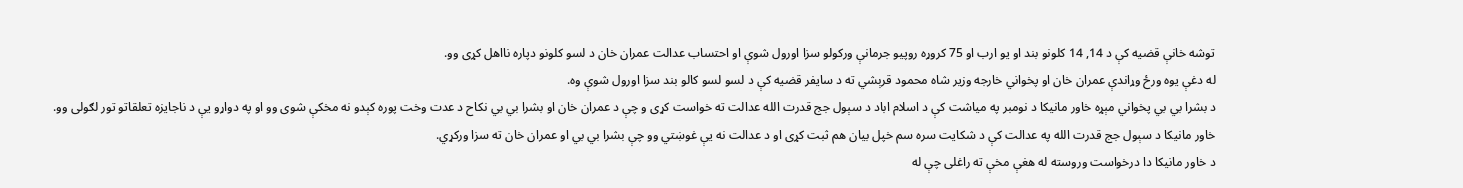توشه خانې قضيه کې د 14, 14 کلونو بند او يو ارب او 75 کروړه روپیو جرمانې ورکولو سزا اورول شوې او احتساب عدالت عمران خان د لسو کلونو دپاره نااهل کړی وو.
له دغې يوه ورځ وړاندې عمران خان او پخواني خارجه وزیر شاه محمود قرېشي ته د سايفر قضيه کې د لسو لسو کالو بند سزا اورول شوې وه.
د بشرا بي بي پخواني مېړه خاور مانيکا د نومبر په میاشت کې د اسلام اباد د سېول جج قدرت الله عدالت ته خواست کړی و چې د عمران خان او بشرا بي بي نکاح د عدت وخت پوره کېدو نه مخکې شوی وو او په دواړو یې د ناجايزه تعلقاتو تور لګولی وو.
خاور مانیکا د سېول جج قدرت الله په عدالت کې د شکایت سره سم خپل بیان هم ثبت کړی او د عدالت نه یې غوښتي وو چې بشرا بي بي او عمران خان ته سزا ورکړي.
د خاور مانیکا دا درخواست وروسته له هغې مخې ته راغلی چې له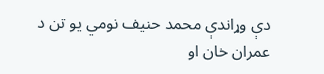دې وړاندې محمد حنیف نومي یو تن د عمران خان او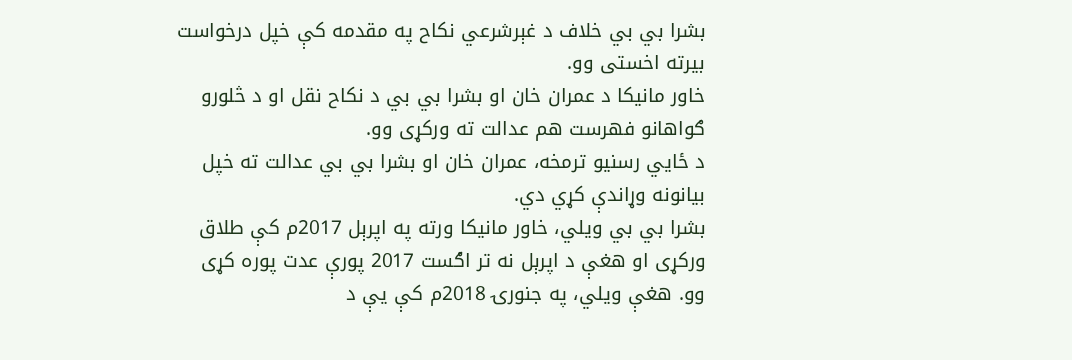بشرا بي بي خلاف د غېرشرعي نکاح په مقدمه کې خپل درخواست بیرته اخستی وو.
خاور مانیکا د عمران خان او بشرا بي بي د نکاح نقل او د څلورو ګواهانو فهرست هم عدالت ته ورکړی وو.
د ځايي رسنيو ترمخه، عمران خان او بشرا بي بي عدالت ته خپل بيانونه وړاندې کړي دي.
بشرا بي بي ويلي، خاور مانيکا ورته په اپرېل 2017م کې طلاق ورکړی او هغې د اپرېل نه تر اګست 2017 پورې عدت پوره کړی وو. هغې ویلي، په جنورۍ 2018م کې یې د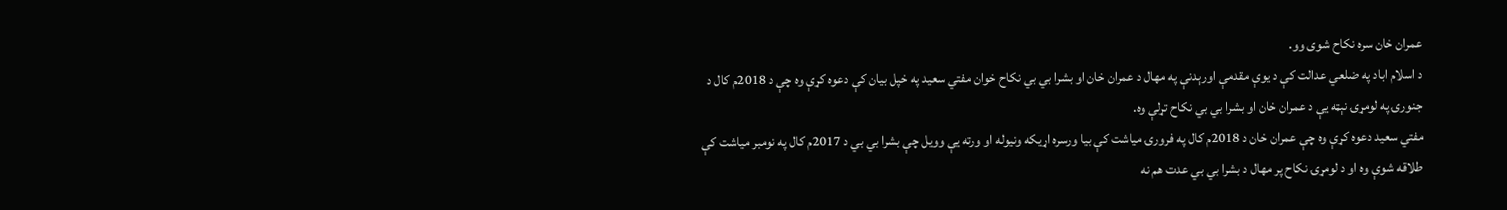عمران خان سره نکاح شوی وو.
د اسلام اباد په ضلعي عدالت کې د يوې مقدمې اورېدنې په مهال د عمران خان او بشرا بي بي نکاح خوان مفتي سعيد په خپل بيان کې دعوه کړې وه چې د 2018م کال د جنورۍ په لومړۍ نېټه يې د عمران خان او بشرا بي بي نکاح تړلې وه.
مفتي سعید دعوه کړې وه چې عمران خان د 2018م کال په فرورۍ میاشت کې بیا ورسره اړیکه ونیوله او ورته یې وویل چې بشرا بي بي د 2017م کال په نومبر میاشت کې طلاقه شوې وه او د لومړۍ نکاح پر مهال د بشرا بي بي عدت هم نه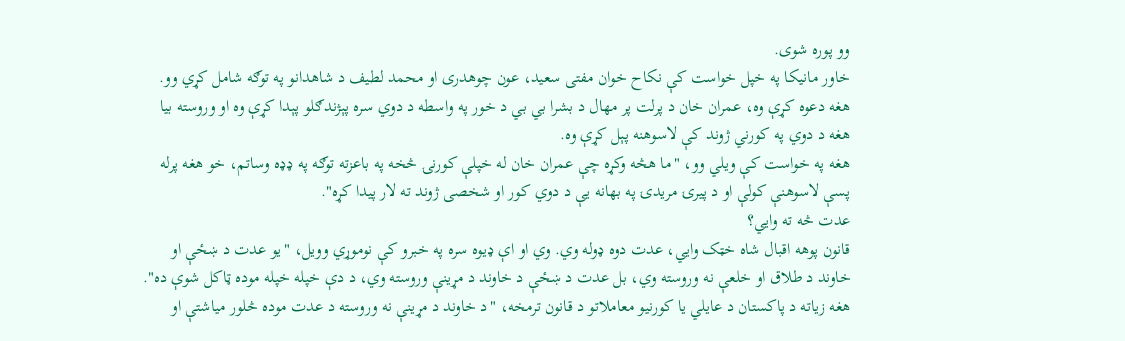وو پوره شوی.
خاور مانیکا په خپل خواست کې نکاح خوان مفتی سعید، عون چوهدری او محمد لطیف د شاهدانو په توګه شامل کړي وو.
هغه دعوه کړې وه، عمران خان د پرلت پر مهال د بشرا بي بي د خور په واسطه د دوي سره پېژندګلو پېدا کړې وه او وروسته بیا هغه د دوي په کورني ژوند کې لاسوهنه پېل کړې وه.
هغه په خواست کې ويلي وو، "ما هڅه وکړه چې عمران خان له خپلې کورنۍ څخه په باعزته توګه په ډډه وساتم، خو هغه پرله پسې لاسوهنې کولې او د پيرۍ مريدۍ په بهانه یې د دوي کور او شخصی ژوند ته لار پیدا کړه".
عدت څه ته وايي؟
قانون پوهه اقبال شاه خټک وايي، عدت دوه ډوله وي. وي او اې ډيوه سره په خبرو کې نوموړي وویل، "يو عدت د ښځې او خاوند د طلاق او خلعې نه وروسته وي، بل عدت د ښځې د خاوند د مړينې وروسته وي، د دې خپله خپله موده ټاکل شوې ده".
هغه زیاته د پاکستان د عايلي يا کورنيو معاملاتو د قانون ترمخه، "د خاوند د مړینې نه وروسته د عدت موده څلور میاشتې او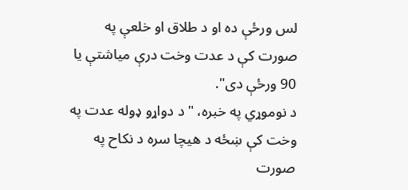لس ورځې ده او د طلاق او خلعې په صورت کې د عدت وخت درې میاشتې يا 90 ورځې دی".
د نوموړي په خبره، "د دواړو ډوله عدت په وخت کې ښځه د هیچا سره د نکاح په صورت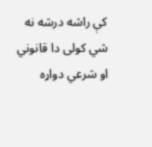کې راشه درشه نه شي کولی دا قانوني او شرعي دواړه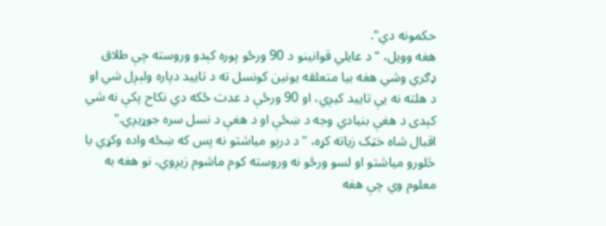حکمونه دي".
هغه وویل، "د عايلي قوانينو د 90 ورځو پوره کېدو وروسته چې طلاق ډګري وشي هغه بيا متعلقه يونين کونسل ته د تاييد دپاره ولېږل شي او د هلته نه یې تاييد کيږي، او 90 ورځې د عدت ځکه دي نکاح پکې نه شي کېدی د هغې بنيادي وجه د ښځې او د هغې د نسل سره جوړيږي."
اقبال شاه خټک زياته کړه، "د درېو میاشتو نه پس که ښځه واده وکړي يا څلورو میاشتو او لسو ورځو نه وروسته کوم ماشوم زيږوي، نو هغه به معلوم وي چې هغه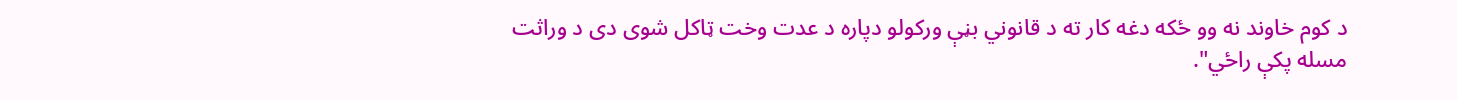د کوم خاوند نه وو ځکه دغه کار ته د قانوني بڼې ورکولو دپاره د عدت وخت ټاکل شوی دی د وراثت مسله پکې راځي".